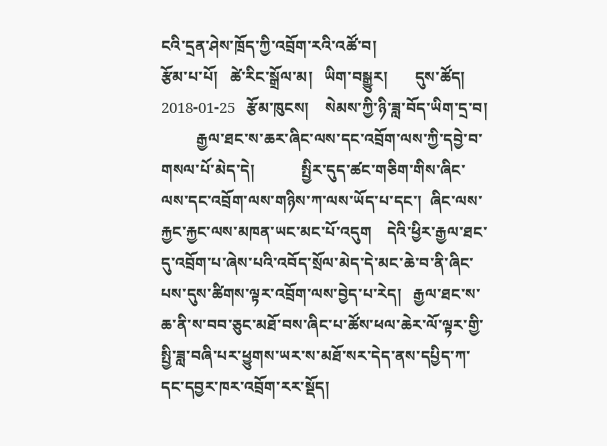ངའི་དྲན་ཤེས་ཁྲོད་ཀྱི་འབྲོག་རའི་འཚོ་བ།
རྩོམ་པ་པོ།   ཚེ་རིང་སྒྲོལ་མ།   ཡིག་བསྒྱུར།       དུས་ཚོད།   2018-01-25   རྩོམ་ཁུངས།    སེམས་ཀྱི་ཉི་ཟླ་བོད་ཡིག་དྲ་བ།
         རྒྱལ་ཐང་ས་ཆར་ཞིང་ལས་དང་འབྲོག་ལས་ཀྱི་དབྱེ་བ་གསལ་པོ་མེད་དེ།            སྤྱིར་དུད་ཚང་གཅིག་གིས་ཞིང་ལས་དང་འབྲོག་ལས་གཉིས་ཀ་ལས་ཡོད་པ་དང་།  ཞིང་ལས་རྐྱང་རྐྱང་ལས་མཁན་ཡང་མང་པོ་འདུག    དེའི་ཕྱིར་རྒྱལ་ཐང་དུ་འབྲོག་པ་ཞེས་པའི་འབོད་སྲོལ་མེད་དེ་མང་ཆེ་བ་ནི་ཞིང་པས་དུས་ཚིགས་ལྟར་འབྲོག་ལས་བྱེད་པ་རེད།   རྒྱལ་ཐང་ས་ཆ་ནི་ས་བབ་ཅུང་མཐོ་བས་ཞིང་པ་ཚོས་ཕལ་ཆེར་ལོ་ལྟར་གྱི་སྤྱི་ཟླ་བཞི་པར་ཕྱུགས་ཡར་ས་མཐོ་སར་དེད་ནས་དཔྱིད་ཀ་དང་དབྱར་ཁར་འབྲོག་རར་སྡོད།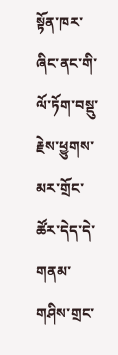སྟོན་ཁར་ཞིང་ནང་གི་ལོ་ཏོག་བསྡུ་རྗེས་ཕྱུགས་མར་གྲོང་ཚོར་དེད་དེ་གནམ་གཤིས་གྲང་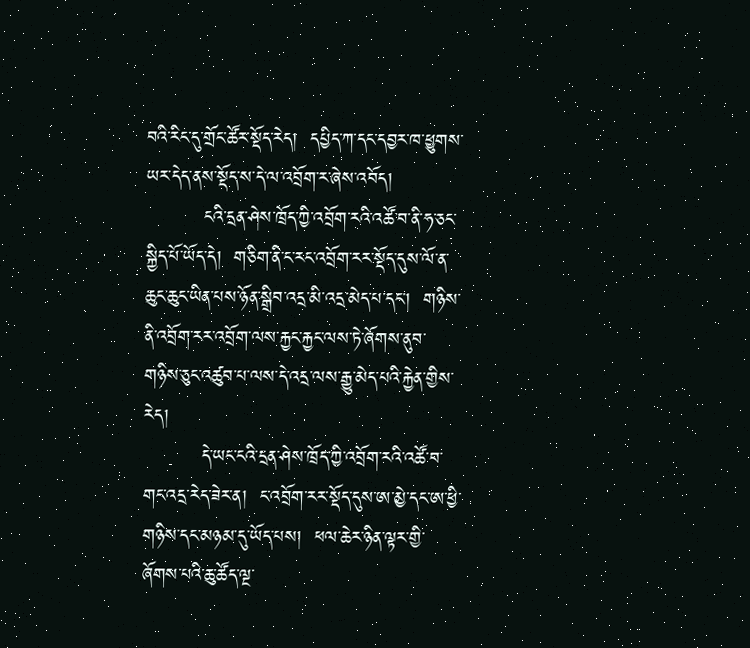བའི་རིང་དུ་གྲོང་ཚོར་སྡོད་རེད།  དཔྱིད་ཀ་དང་དབྱར་ཁ་ཕྱུགས་ཡར་དེད་ནས་སྡོད་ས་དེ་ལ་འབྲོག་ར་ཞེས་འབོད།
         ངའི་དྲན་ཤེས་ཁྲོད་ཀྱི་འབྲོག་རའི་འཚོ་བ་ནི་ཧ་ཅང་སྐྱིད་པོ་ཡོད་དེ།  གཅིག་ནི་ང་རང་འབྲོག་རར་སྡོད་དུས་ལོ་ན་ཆུང་ཆུང་ཡིན་པས་ཉོན་སྒྲིབ་འདྲ་མི་འདྲ་མེད་པ་དང་།  གཉིས་ནི་འབྲོག་རར་འབྲོག་ལས་རྐྱང་རྐྱང་ལས་ཏེ་ཞོགས་ནུབ་གཉིས་ཅུང་འཚུབ་པ་ལས་དེ་འདྲ་ལས་རྒྱུ་མེད་པའི་རྐྱེན་གྱིས་རེད།
         དེ་ཡང་ངའི་དྲན་ཤེས་ཁྲོད་ཀྱི་འབྲོག་རའི་འཚོ་བ་གང་འདྲ་རེད་ཟེར་ན།  ང་འབྲོག་རར་སྡོད་དུས་ཨ་མྱེ་དང་ཨ་ཕྱི་གཉིས་དང་མཉམ་དུ་ཡོད་པས།  ཕལ་ཆེར་ཉིན་ལྟར་གྱི་ཞོགས་པའི་ཆུ་ཚོད་ལྔ་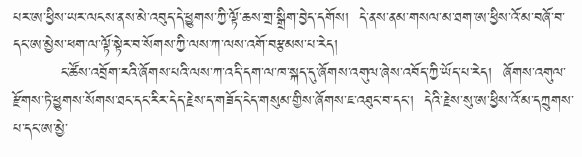པར་ཨ་ཕྱིས་ཡར་ལངས་ནས་མེ་འབུད་དེ་ཕྱུགས་ཀྱི་ལྟོ་ཆས་གྲ་སྒྲིག་བྱེད་དགོས།  དེ་ནས་ནམ་གསལ་མ་ཐག་ཨ་ཕྱིས་འོ་མ་བཞོ་བ་དང་ཨ་མྱེས་ཕག་ལ་ལྟོ་སྟེར་བ་སོགས་ཀྱི་ལས་ཀ་ལས་འགོ་བརྩམས་པ་རེད།
         ང་ཚོས་འབྲོག་རའི་ཞོགས་པའི་ལས་ཀ་འདི་དག་ལ་ཁ་སྐད་དུ་ཞོགས་འགུལ་ཞེས་འབོད་ཀྱི་ཡོད་པ་རེད།  ཞོགས་འགུལ་རྫོགས་ཏེ་ཕྱུགས་སོགས་ཐང་དང་རིར་དེད་རྗེས་ད་གཟོད་ངེད་གསུམ་གྱིས་ཞོགས་ཇ་འཐུང་བ་དང་།  དེའི་རྗེས་སུ་ཨ་ཕྱིས་འོ་མ་དཀྲུགས་པ་དང་ཨ་མྱེ་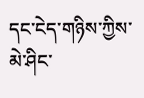དང་ངེད་གཉིས་ཀྱིས་མེ་ཤིང་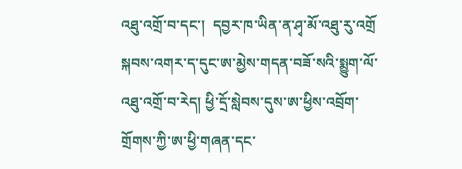འཐུ་འགྲོ་བ་དང་།  དབྱར་ཁ་ཡིན་ན་ཤྭ་མོ་འཐུ་རུ་འགྲོ   སྐབས་འགར་ད་དུང་ཨ་མྱེས་གདན་བཟོ་སའི་སྨྱུག་ལོ་འཐུ་འགྲོ་བ་རེད། ཕྱི་དྲོ་སླེབས་དུས་ཨ་ཕྱིས་འབྲོག་གྲོགས་ཀྱི་ཨ་ཕྱི་གཞན་དང་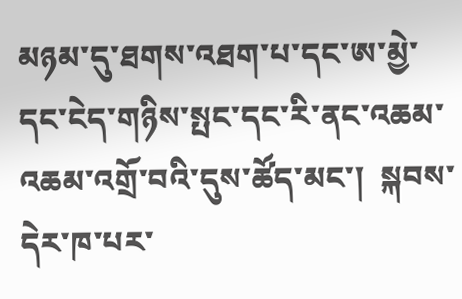མཉམ་དུ་ཐགས་འཐག་པ་དང་ཨ་མྱེ་དང་ངེད་གཉིས་སྤང་དང་རི་ནང་འཆམ་འཆམ་འགྲོ་བའི་དུས་ཚོད་མང་།  སྐབས་དེར་ཁ་པར་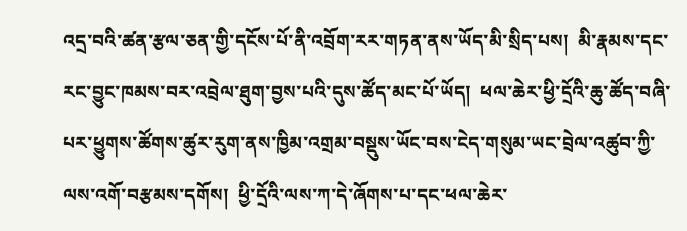འདྲ་བའི་ཚན་རྩལ་ཅན་གྱི་དངོས་པོ་ནི་འབྲོག་རར་གཏན་ནས་ཡོད་མི་སྲིད་པས།  མི་རྣམས་དང་རང་བྱུང་ཁམས་བར་འབྲེལ་ཐུག་བྱས་པའི་དུས་ཚོད་མང་པོ་ཡོད།  ཕལ་ཆེར་ཕྱི་དྲོའི་ཆུ་ཚོད་བཞི་པར་ཕྱུགས་ཚོགས་ཚུར་རུག་ནས་ཁྱིམ་འགྲམ་བསྡུས་ཡོང་བས་ངེད་གསུམ་ཡང་བྲེལ་འཚུབ་ཀྱི་ལས་འགོ་བརྩམས་དགོས།  ཕྱི་དྲོའི་ལས་ཀ་དེ་ཞོགས་པ་དང་ཕལ་ཆེར་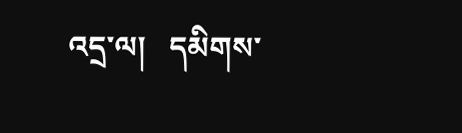འདྲ་ལ།   དམིགས་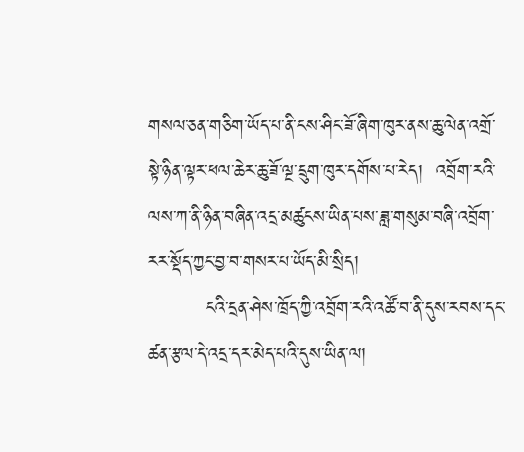གསལ་ཅན་གཅིག་ཡོད་པ་ནི་ངས་ཤིང་ཟོ་ཞིག་ཁུར་ནས་ཆུ་ལེན་འགྲོ་སྟེ་ཉིན་ལྟར་ཕལ་ཆེར་ཆུ་ཟོ་ལྔ་དྲུག་ཁུར་དགོས་པ་རེད།  འབྲོག་རའི་ལས་ཀ་ནི་ཉིན་བཞིན་འདྲ་མཚུངས་ཡིན་པས་ཟླ་གསུམ་བཞི་འབྲོག་རར་སྡོད་ཀྱང་བྱ་བ་གསར་པ་ཡོད་མི་སྲིད།
         ངའི་དྲན་ཤེས་ཁྲོད་ཀྱི་འབྲོག་རའི་འཚོ་བ་ནི་དུས་རབས་དང་ཚན་རྩལ་དེ་འདྲ་དར་མེད་པའི་དུས་ཡིན་ལ།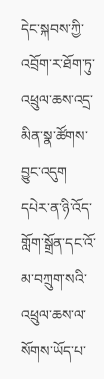དེང་སྐབས་ཀྱི་འབྲོག་ར་ཐོག་ཏུ་འཕྲུལ་ཆས་འདྲ་མིན་སྣ་ཚོགས་བྱུང་འདུག   དཔེར་ན་ཉི་འོད་གློག་སྒྲོན་དང་འོ་མ་བཀྲུག་སའི་འཕྲུལ་ཆས་ལ་སོགས་ཡོད་པ་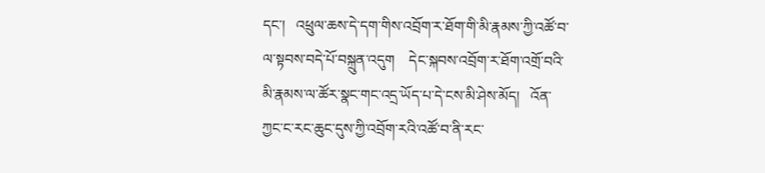དང་།   འཕྲུལ་ཆས་དེ་དག་གིས་འབྲོག་ར་ཐོག་གི་མི་རྣམས་ཀྱི་འཚོ་བ་ལ་སྟབས་བདེ་པོ་བསྐྲུན་འདུག    དེང་སྐབས་འབྲོག་ར་ཐོག་འགྲོ་བའི་མི་རྣམས་ལ་ཚོར་སྣང་གང་འདྲ་ཡོད་པ་དེ་ངས་མི་ཤེས་མོད།   འོན་ཀྱང་ང་རང་ཆུང་དུས་ཀྱི་འབྲོག་རའི་འཚོ་བ་ནི་རང་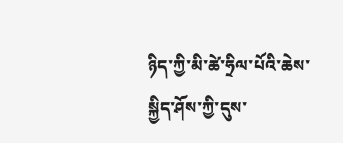ཉིད་ཀྱི་མི་ཚེ་ཧྲིལ་པོའི་ཆེས་སྐྱིད་ཤོས་ཀྱི་དུས་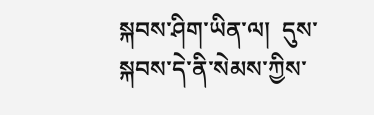སྐབས་ཤིག་ཡིན་ལ།  དུས་སྐབས་དེ་ནི་སེམས་ཀྱིས་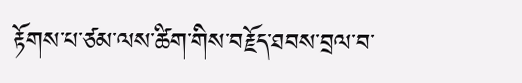རྟོགས་པ་ཙམ་ལས་ཚིག་གིས་བརྗོད་ཐབས་བྲལ་བ་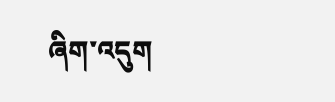ཞིག་འདུག